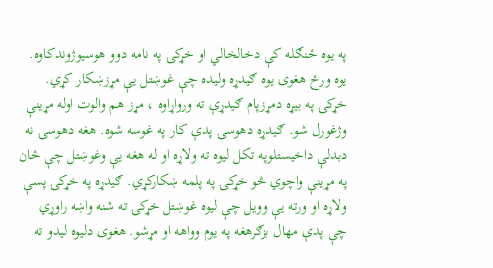په يوه ځنګله کې دخالخالي او خړکۍ په نامه دوو هوسيوژوندکاوه. يوه ورځ هغوی يوه ګيدړه وليده چې غوښتل يې مړزښکار کړي. خړکۍ په بيړه دمړزپام ګيدړې ته ورواړاوه ، مړز هم والوت اوله مړينې وژغورل شو. ګيدړه دهوسۍ پدې کار په غوسه شوه. هغه دهوسۍ نه دبدلې داخيستلوپه تکل ليوه ته ولاړه او له هغه يې وغوښتل چې ځان په مړينې واچوي څو خړکۍ په پلمه ښکارکړي. ګيدړه په خړکۍ پسې ولاړه او ورته يې وويل چې ليوه غوښتل خړکۍ ته شنه واښه راوړي چې پدې مهال بزګرهغه په يوم وواهه او مړشو. هغوی دليوه ليدو ته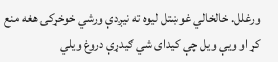ورغلل. خالخالي غوښتل ليوه ته نيږدې ورشي خوخړکۍ هغه منع کړ او ويې ويل چې کيدای شي ګيدړې دروغ ويلي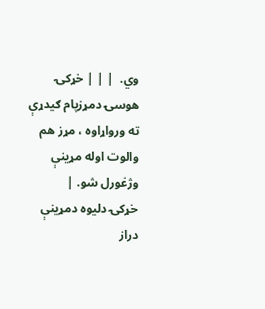وي.  | | | خړکۍ هوسۍ دمړزپام ګيدړې ته ورواړاوه ، مړز هم والوت اوله مړينې وژغورل شو. |
خړکۍ دليوه دمړينې دراز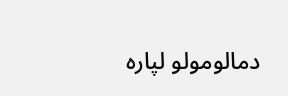دمالومولو لپاره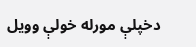دخپلې مورله خولې وويل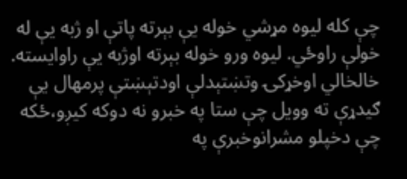چې کله ليوه مړشي خوله يې بېرته پاتې او ژبه يې له خولې راوځي. ليوه ورو خوله بېرته اوژبه يې راوايسته. خالخالي اوخړکۍ وتښتېدلې اودتېښتې پرمهال يې ګيدړې ته وويل چې ستا په خبرو نه دوکه کيږو،ځکه چې دخپلو مشرانوخبرې په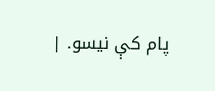پام کې نيسو. |